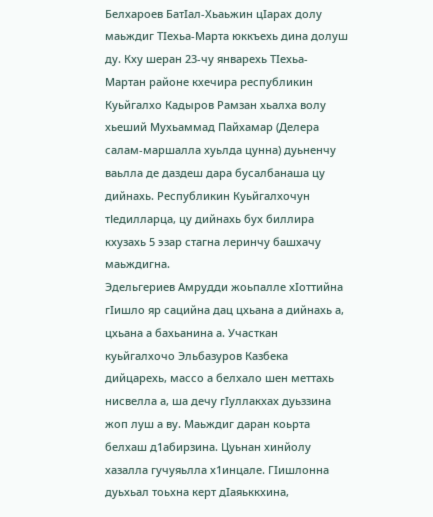Белхароев БатIал-Хьаьжин цIарах долу маьждиг ТIехьа-Марта юккъехь дина долуш ду. Кху шеран 23-чу январехь ТIехьа-Мартан районе кхечира республикин Куьйгалхо Кадыров Рамзан хьалха волу хьеший Мухьаммад Пайхамар (Делера салам-маршалла хуьлда цунна) дуьненчу ваьлла де даздеш дара бусалбанаша цу дийнахь. Республикин Куьйгалхочун тІедилларца, цу дийнахь бух биллира кхузахь 5 эзар стагна леринчу башхачу маьждигна.
Эдельгериев Амрудди жоьпалле хIоттийна гIишло яр сацийна дац цхьана а дийнахь а, цхьана а бахьанина а. Участкан куьйгалхочо Эльбазуров Казбека дийцарехь, массо а белхало шен меттахь нисвелла а, ша дечу гIуллакхах дуьззина жоп луш а ву. Маьждиг даран коьрта белхаш д1абирзина. Цуьнан хинйолу хазалла гучуяьлла х1инцале. ГIишлонна дуьхьал тоьхна керт дIаяьккхина,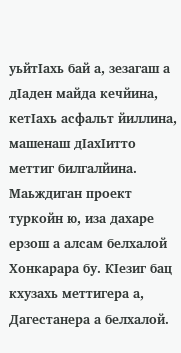уьйтIахь бай а, зезагаш а дIаден майда кечйина, кетIахь асфальт йиллина, машенаш дIахIитто меттиг билгалйина.
Маьждиган проект туркойн ю, иза дахаре ерзош а алсам белхалой Хонкарара бу. КIезиг бац кхузахь меттигера а, Дагестанера а белхалой.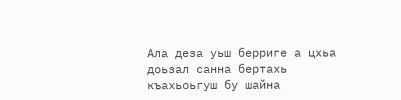Ала деза уьш берриге а цхьа доьзал санна бертахь къахьоьгуш бу шайна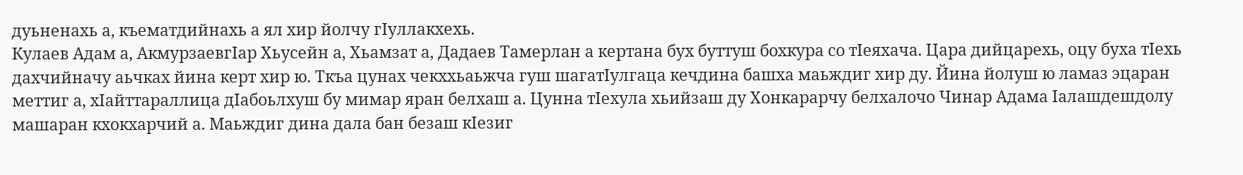дуьненахь а, къематдийнахь а ял хир йолчу гIуллакхехь.
Кулаев Адам а, АкмурзаевгIар Хьусейн а, Хьамзат а, Дадаев Тамерлан а кертана бух буттуш бохкура со тIеяхача. Цара дийцарехь, оцу буха тIехь дахчийначу аьчках йина керт хир ю. Ткъа цунах чекххьаьжча гуш шагатIулгаца кечдина башха маьждиг хир ду. Йина йолуш ю ламаз эцаран меттиг а, хIайттараллица дIабоьлхуш бу мимар яран белхаш а. Цунна тIехула хьийзаш ду Хонкарарчу белхалочо Чинар Адама Iалашдешдолу машаран кхокхарчий а. Маьждиг дина дала бан безаш кIезиг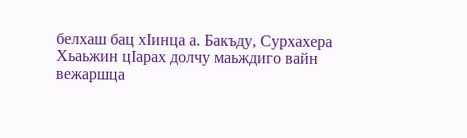белхаш бац хIинца а. Бакъду, Сурхахера Хьаьжин цIарах долчу маьждиго вайн вежаршца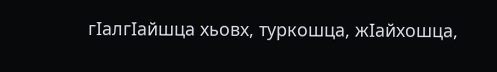гIалгIайшца хьовх, туркошца, жIайхошца,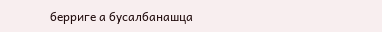берриге а бусалбанашца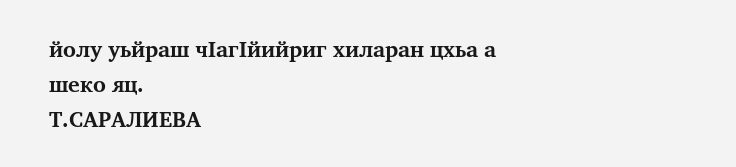йолу уьйраш чIагIйийриг хиларан цхьа а шеко яц.
Т.САРАЛИЕВА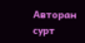Авторан сурт